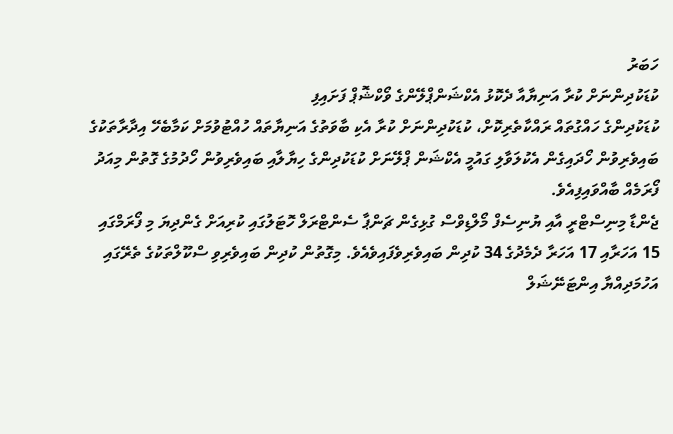ހަބަރު
ކުޑަކުދިންނަށް ކުރާ އަނިޔާއާ ދެކޮޅު އެކްޝަންޕްލޭންގެ ވޯކްޝޮޕް ފަށައިފި
ކުޑަކުދިންގެ ހައްގުތައް ރައްކާތެރިކޮށް، ކުޑަކުދިންނަށް ކުރާ އެކި ބާވަތުގެ އަނިޔާތައް ހުއްޓުވުމަށް ކަމާބެހޭ އިދާރާތަކުގެ ބައިވެރިވުން ހޯދައިގެން އެކުލަވާލި ގައުމީ އެކްޝަން ޕްލޭނަށް ކުޑަކުދިންގެ ހިޔާލާއި ބައިވެރިވުން ހޯދުމުގެ ގޮތުން މިއަދު ފޯރަމެއް ބާއްވައިފިއެވެ.
ޖެންޑާ މިނިސްޓްރީ އާއި ޔުނިސެފް މޯލްޑިވްސް ގުޅިގެން ޗަންޕާ ސެންޓްރަލް ހޮޓަލުގައި ކުރިއަށް ގެންދިޔަ މި ފޯރަމްގައި 15 އަހަރާއި 17 އަހަރާ ދެމެދުގެ 34 ކުދިން ބައިވެރިވެފައިވެއެވެ. މިގޮތުން ކުދިން ބައިވެރިވި ސްކޫލްތަކުގެ ތެރޭގައި އަހުމަދިއްޔާ އިންޓަނޭޝަލް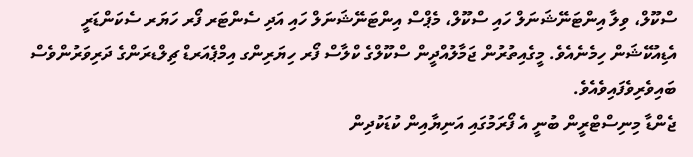ސްކޫލް، ވިލާ އިންޓަނޭޝަނަލް ހައި ސްކޫލް، މެޕްސް އިންޓަނޭޝަނަލް ހައި އަދި ސެންޓަރ ފޯރ ހަޔަރ ސެކަންޑަރީ އެޑިއުކޭޝަން ހިމެނެއެވެ. މީގެއިތުރުން ޖަމާލުއްދީން ސްކޫލްގެ ކްލާސް ފޯރ ހިޔަރިންގ އިމްޕެއަރޑް ޗިލްޑރަންގެ ދަރިވަރުންވެސް ބައިވެރިވެފައިވެއެވެ.
ޖެންޑާ މިނިސްޓްރީން ބުނީ އެ ފޯރަމުގައި އަނިޔާއިން ކުޑަކުދިން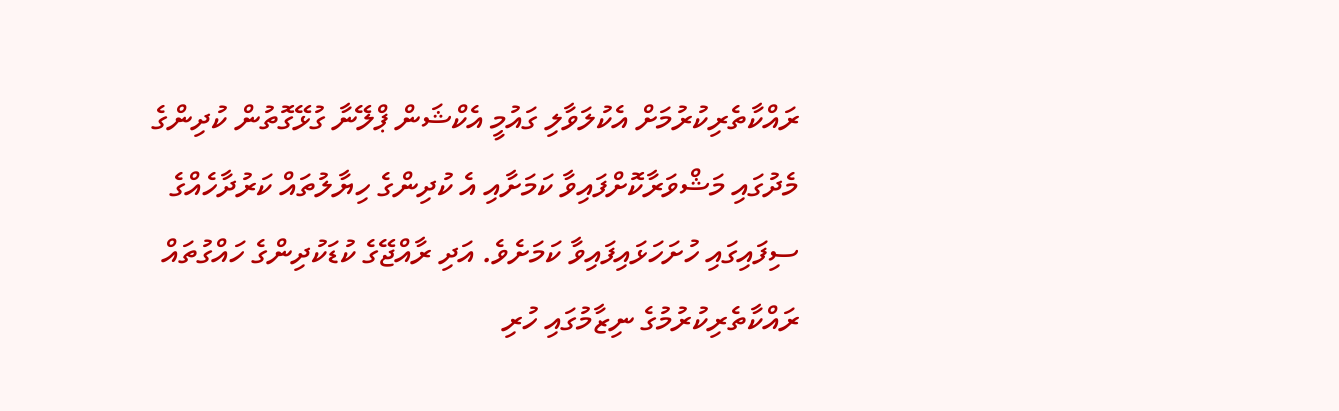ރައްކާތެރިކުރުމަށް އެކުލަވާލި ގައުމީ އެކްޝަން ޕްލޭނާ ގުޅޭގޮތުން ކުދިންގެ މެދުގައި މަޝްވަރާކޮށްފައިވާ ކަމަށާއި އެ ކުދިންގެ ހިޔާލުތައް ކަރުދާހެއްގެ ސިފައިގައި ހުށަހަޅައިފައިވާ ކަމަށެވެ. އަދި ރާއްޖޭގެ ކުޑަކުދިންގެ ހައްގުތައް ރައްކާތެރިކުރުމުގެ ނިޒާމުގައި ހުރި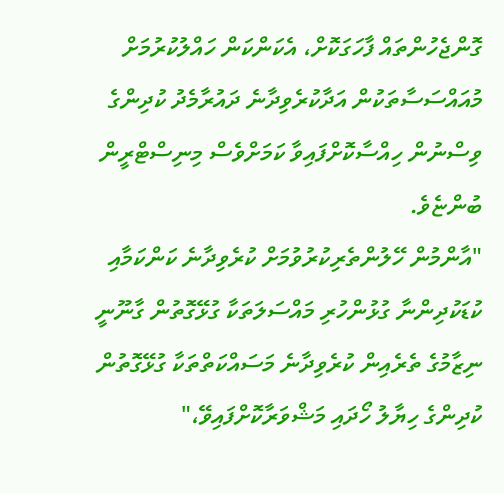ގޮންޖެހުންތައް ފާހަގަކޮށް، އެކަންކަން ހައްލުކުރުމަށް މުއައްސަސާތަކުން އަދާކުރެވިދާނެ ދައުރާމެދު ކުދިންގެ ވިސްނުން ހިއްސާކޮށްފައިވާ ކަމަށްވެސް މިނިސްޓްރީން ބުންޏެވެ.
"އާންމުން ހޭލުންތެރިކުރުވުމަށް ކުރެވިދާނެ ކަންކަމާއި ކުޑަކުދިންނާ ގުޅުންހުރި މައްސަލަތަކާ ގުޅޭގޮތުން ގާނޫނީ ނިޒާމުގެ ތެރެއިން ކުރެވިދާނެ މަސައްކަތްތަކާ ގުޅޭގޮތުން ކުދިންގެ ހިޔާލު ހޯދައި މަޝްވަރާކޮށްފައިވޭ،"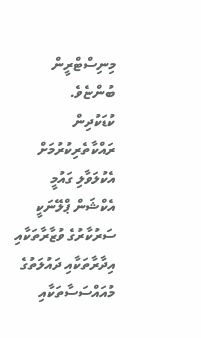މިނިސްޓްރީން ބުންޏެވެ.
ކުޑަކުދިން ރައްކާތެރިކުރުމަށް އެކުލަވާލި ގައުމީ އެކްޝަން ޕްލޭނަކީ ސަރުކާރުގެ ވުޒާރާތަކާއި އިދާރާތަކާއި ދައުލަތުގެ މުއައްސަސާތަކާއި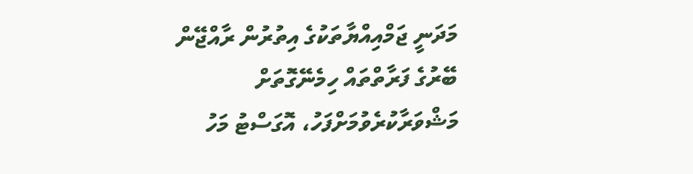މަދަނީ ޖަމްއިއްޔާތަކުގެ އިތުރުން ރާއްޖޭން ބޭރުގެ ފަރާތްތައް ހިމެނޭގޮތަށް މަޝްވަރާކުރެވުމަށްފަހު، އޮގަސްޓު މަހު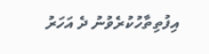އިފުތިތާހުކުރެވުނު ދެ އަހަރު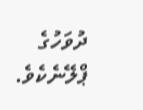ދުވަހުގެ ޕްލޭނެކެވެ.